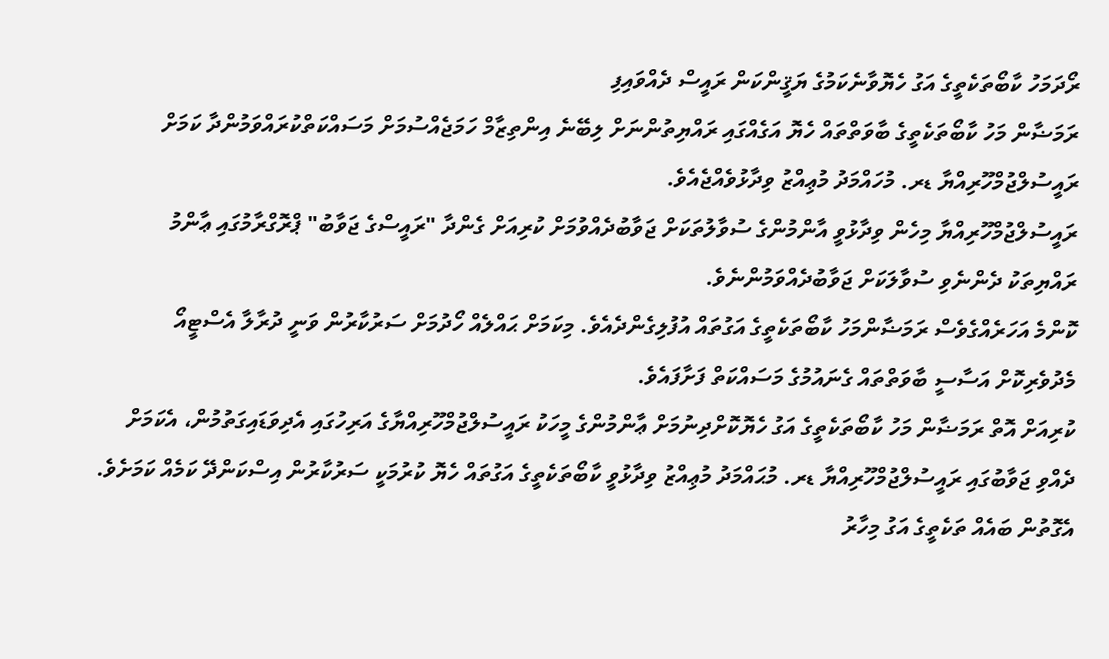ރޯދަމަހު ކާބޯތަކެތީގެ އަގު ހެޔޮވާނެކަމުގެ ޔަޤީންކަން ރައީސް ދެއްވައިފި
ރަމަޟާން މަހު ކާބޯތަކެތީގެ ބާވަތްތައް ހެޔޮ އަގެއްގައި ރައްޔިތުންނަށް ލިބޭނެ އިންތިޒާމް ހަމަޖެއްސުމަށް މަސައްކަތްކުރައްވަމުންދާ ކަމަށް ރައީސުލްޖުމްހޫރިއްޔާ ޑރ. މުހައްމަދު މުޢިއްޒު ވިދާޅުވެއްޖެއެވެ.
ރައީސުލްޖުމްހޫރިއްޔާ މިހެން ވިދާޅުވީ އާންމުންގެ ސުވާލުތަކަށް ޖަވާބުދެއްވުމަށް ކުރިއަށް ގެންދާ "ރައީސްގެ ޖަވާބު" ޕްރޮގްރާމުގައި ޢާންމު ރައްޔިތަކު ދެންނެވި ސުވާލަކަށް ޖަވާބުދެއްވަމުންނެވެ.
ކޮންމެ އަހަރެއްގެވެސް ރަމަޟާންމަހު ކާބޯތަކެތީގެ އަގުތައް އުފުލިގެންދެއެވެ. މިކަމަށް ޙައްލެއް ހޯދުމަށް ސަރުކާރުން ވަނީ ދުރާލާ އެސްޓީއޯ މެދުވެރިކޮށް އަސާސީ ބާވަތްތައް ގެނައުމުގެ މަސައްކަތް ފަށާފައެވެ.
ކުރިއަށް އޮތް ރަމަޟާން މަހު ކާބޯތަކެތީގެ އަގު ހެޔޮކޮށްދިނުމަށް ޢާންމުންގެ މީހަކު ރައީސުލްޖުމްހޫރިއްޔާގެ އަރިހުގައި އެދިވަޑައިގަތުމުން، އެކަމަށް ދެއްވި ޖަވާބުގައި ރައީސުލްޖުމްހޫރިއްޔާ ޑރ. މުޙައްމަދު މުޢިއްޒު ވިދާޅުވީ ކާބޯތަކެތީގެ އަގުތައް ހެޔޮ ކުރުމަކީ ސަރުކާރުން އިސްކަންދޭ ކަމެއް ކަމަށެވެ. އެގޮތުން ބައެއް ތަކެތީގެ އަގު މިހާރު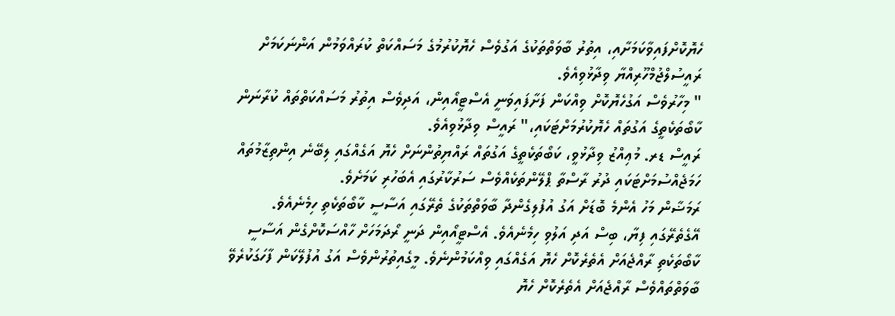ހެޔޮކޮށްފައިވާކަމަށާއި، އިތުރު ބާވަތްތަކުގެ އަގުވެސް ހެޔޮކުރުމުގެ މަސައްކަތް ކުރައްވަމުން އަންނަކަމަށް ރައީސުލްޖުމްހޫރިއްޔާ ވިދާޅުވިއެވެ.
" މިހާރުވެސް އަގުހެޔޮކޮށް ވިއްކަން ފަށާފައިވަނީ އެސްޓީއޯއިން، އަދިވެސް އިތުރު މަސައްކަތްތައް ކުރާނަން ކާބޯތަކެތީގެ އަގުތައް ހެޔޮކުރުމަށްޓަކައި،" ރައީސް ވިދާޅުވިއެވެ.
ރައީސް ޑރ. މުޢިއްޒު ވިދާޅުވީ، ކަބޯތަކެތީގެ އަގުތައް ރައްޔިތުންނަށް ހެޔޮ އަގެއްގައި ލިބޭނެ އިންތިޒާމުތައް ހަމަޖެއްސުމަށްޓަކައި ދުރު ރާސްތާ ޕްލޭންތަކެއްވެސް ސަރުކާރުގައި އެބަހުރި ކަމަށެވެ.
ރަމަޟާން މަހު އެންމެ ބޮޑަށް އަގު އުފުލިގެންދާ ބާވަތްތަކުގެ ތެރޭގައި އަސާސީ ކާބޯތަކެތި ހިމެނެއެވެ. އޭގެތެރޭގައި ފިޔާ، ބިސް އަދި އަލުވި ހިމެނެއެވެ. އެސްޓީއޯއިން ދަނީ ރޯދަމަހަށް ހާއްސަކޮށްގެން އަސާސީ ކާބޯތަކެތި ރާއްޖެއަށް އެތެރެކޮށް ހެޔޮ އަގެއްގައި ވިއްކަމުންނެވެ. މީގެއިތުރުންވެސް އަގު އުފުލޭކަން ފާހަގަކުރެވޭ ބާވަތްތައްވެސް ރާއްޖެއަށް އެތެރެކޮށް ހެޔޮ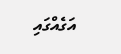އަގެއްގައި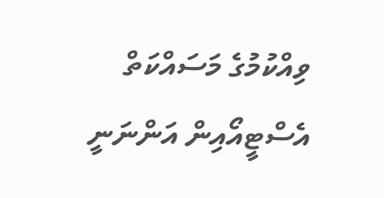ވިއްކުމުގެ މަސައްކަތް އެސްޓީއޯއިން އަންނަނީ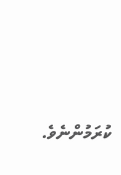ކުރަމުންނެވެ.